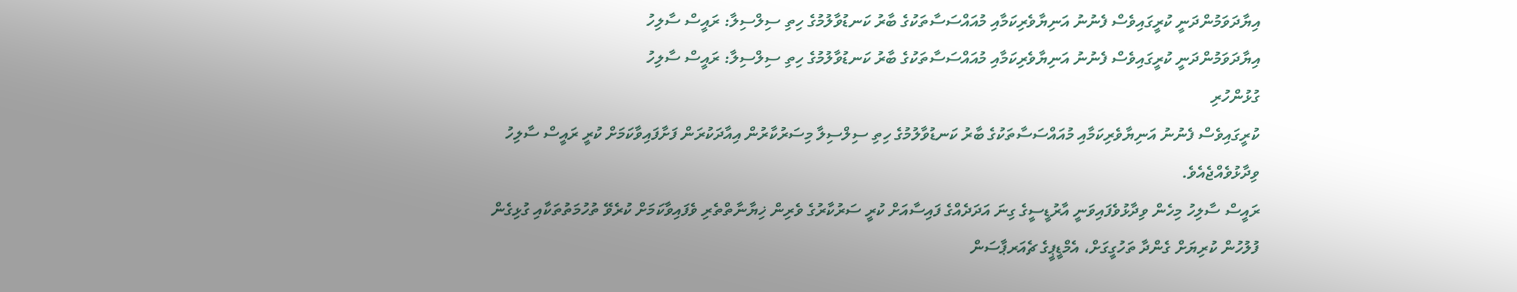އިޔާދަވަމުންދަނީ ކުރީގައިވެސް ފެނުނު އަނިޔާވެރިކަމާއި މުއައްސަސާތަކުގެ ބާރު ކަނޑުވާލުމުގެ ހިތި ސިލްސިލާ: ރައީސް ސާލިހު
އިޔާދަވަމުންދަނީ ކުރީގައިވެސް ފެނުނު އަނިޔާވެރިކަމާއި މުއައްސަސާތަކުގެ ބާރު ކަނޑުވާލުމުގެ ހިތި ސިލްސިލާ: ރައީސް ސާލިހު
ގުޅުންހުރި
ކުރީގައިވެސް ފެނުނު އަނިޔާވެރިކަމާއި މުއައްސަސާތަކުގެ ބާރު ކަނޑުވާލުމުގެ ހިތި ސިލްސިލާ މިސަރުކާރުން އިއާދަކުރަން ފަށާފައިވާކަމަށް ކުރީ ރައީސް ސާލިހު ވިދާޅުވެއްޖެއެވެ.
ރައީސް ސާލިހު މިހެން ވިދާޅުވެފައިވަނީ އާރުޑީސީގެ ގިނަ އަދަދެއްގެ ފައިސާއަށް ކުރީ ސަރުކާރުގެ ވެރިން ޚިޔާނާތްތެރި ވެފައިވާކަމަށް ކުރެވޭ ތުހުމަތުތަކާއި ގުޅިގެން ފުލުހުން ކުރިޔަށް ގެންދާ ތަހުގީގަށް، އެމްޑީޕީގެ ޗެއަރޕާސަން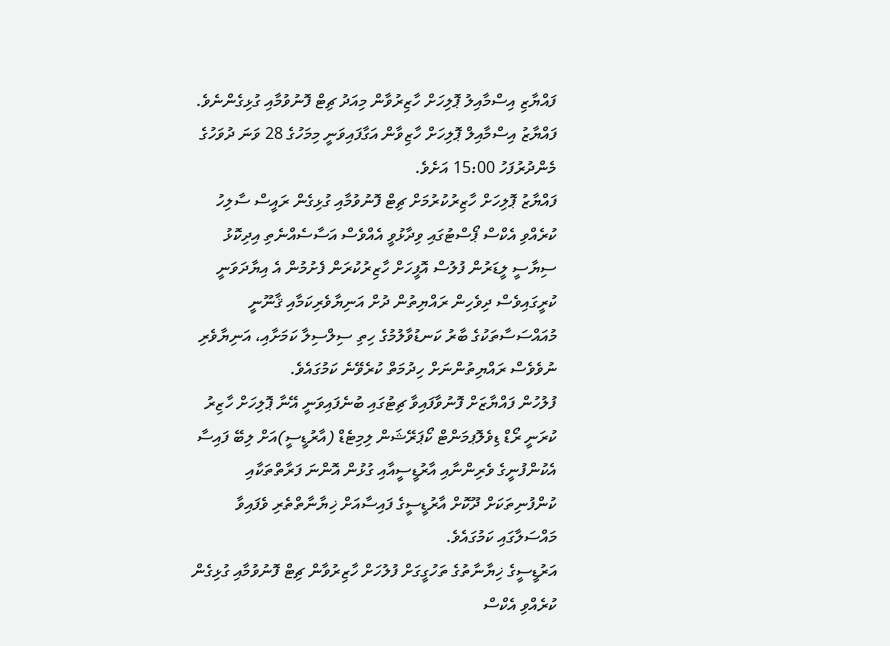ފައްޔާޒި އިސްމާއިލު ޕޮލިހަށް ހާޒިރުވާން މިއަދު ޗިޓް ފޮނުވުމާއި ގުޅިގެންނެވެ. ފައްޔާޒު އިސްމާއިލް ޕޮލިހަށް ހާޒިވާން އަގާފައިވަނީ މިމަހުގެ 28 ވަނަ ދުވަހުގެ މެންދުރުފަހު 15:00 އަށެވެ.
ފައްޔާޒު ޕޮލިހަށް ހާޒިރުކުރުމަށް ޗިޓް ފޮނުވުމާއި ގުޅިގެން ރައީސް ސާލިހު ކުރެއްވި އެކްސް ޕޯސްޓުގައި ވިދާޅުވީ އެއްވެސް އަސާސެއްނެތި އިދިކޮޅު ސިޔާސީ ލީޑަރުން ފުލުސް އޮފީހަށް ހާޒިރުކުރަން ފެށުމުން އެ އިޔާދަވަނީ ކުރީގައިވެސް ދިވެހިން ރައްޔިތުން ދުށް އަނިޔާވެރިކަމާއި ޤާނޫނީ މުއައްސަސާތަކުގެ ބާރު ކަނޑުވާލުމުގެ ހިތި ސިލްސިލާ ކަމަށާއި، އަނިޔާވެރި ނުވެވެސް ރައްޔިތުންނަށް ހިދުމަތް ކުރެވޭނެ ކަމުގައެވެ.
ފުލުހުން ފައްޔާޒަށް ފޮނުވާފައިވާ ޗިޓުގައި ބުނެފައިވަނީ އޭނާ ޕޮލިހަށް ހާޒިރު ކުރަނީ ރޯޑް ޑިވެލޮޕމަންޓް ކޯޕަރޭޝަން ލިމިޓެޑް (އާރުޑީސީ)އަށް ލިބޭ ފައިސާ އެކުންފުނީގެ ވެރިންނާއި އާރުޑީސީއާއި ގުޅުން އޮންނަ ފަރާތްތަކާއި ކުންފުނިތަކަށް ދޫކޮށް އާރުޑީސީގެ ފައިސާއަށް ޚިޔާނާތްތެރި ވެފައިވާ މައްސަލާގައި ކަމުގައެވެ.
އަރުޑީސީގެ ޚިޔާނާތުގެ ތަހުގީގަށް ފުލުހަށް ހާޒިރުވާން ޗިޓް ފޮނުވުމާއި ގުޅިގެން ކުރެއްވި އެކްސް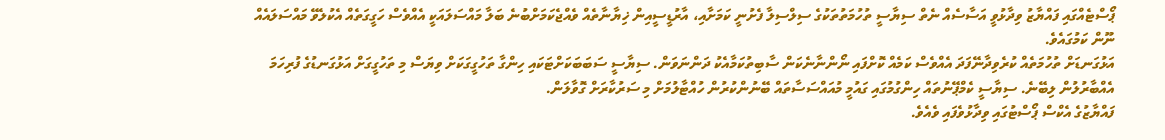ޕޯސްޓެއްގައި ފައްޔާޒު ވިދާޅުވީ އަސާސެއް ނެތް ސިޔާސީ ތުހުމަތުތަކުގެ ސިލްސިލާ ފެށުނީ ކަމަށާއި، އާރުޑީސީއިން ޚިޔާނާތެއް ވެއްޖެކަމަށްބުނެ ބަލާ މައްސަލައަކީ އެއްވެސް ހަގީގަތެއް އެކުލެވޭ މައްސަލައެއް ނޫން ކަމުގައެވެ.
އަޅުގަނޑަށް ތުހުމަތެއް ކުރެވިދާނޭފަދަ އެއްވެސް ކަމެއް ކޮށްފައި ނޯންނާނެކަން ސާބިތުކަމާއެކު ދަންނަވަން. ސިޔާސީ ސަބަބަކަށްޓަކައި ހިންގާ ތަހުގީގަކަށް ވިޔަސް މި ތަހުގީގަށް އަޅުގަނޑުގެ ފުރިހަމަ އެއްބާރުލުން ލިބޭނެ. ސިޔާސީ ކެމްޕޭނުތައް ހިންގުމުގައި ގައުމީ މުއައްސަސާތައް ބޭނުންކުރުން ހުއްޓާލުމަށް މި ސަރުކާރަށް ގޮވާލަން.
ފައްޔާޒުގެ އެކްސް ޕޯސްޓުގައި ވިދާޅުވެފައި ވެއެވެ.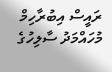ރައީސް އިބުރާހިމް މުހައްމަދު ސާލިހުގެ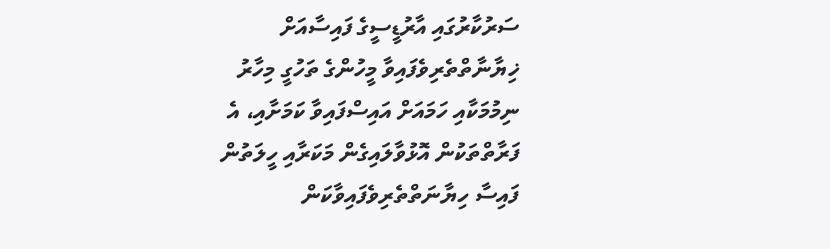ސަރުކާރުގައި އާރުޑީސީގެ ފައިސާއަށް ޚިޔާނާތްތެރިވެފައިވާ މީހުންގެ ތަހުގީ މިހާރު ނިމުމަކާއި ހަމައަށް އައިސްފައިވާ ކަމަށާއި، އެ ފަރާތްތަކުން އޮޅުވާލައިގެން މަކަރާއި ހީލަތުން ފައިސާ ހިޔާނަތްތެރިވެފައިވާކަން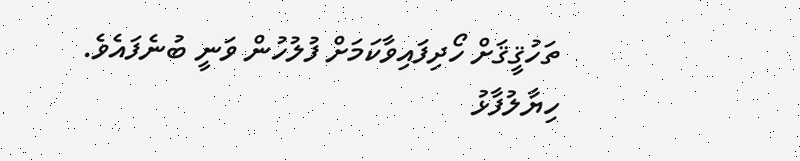ތަހުޤީޤަށް ހޯދިފައިވާކަމަށް ފުލުހުން ވަނީ ބުނެފައެވެ.
ހިޔާލުފާޅު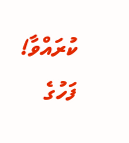ކުރައްވާ!
ފަހުގެ